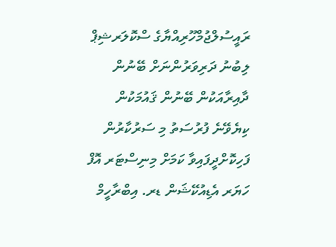ރައީސުލްޖުމްހޫރިއްޔާގެ ސްކޮލަރޝިޕް ލިބުނު ދަރިވަރުންނަށް ބޭނުން ދާއިރާއަކުން ބޭނުން ޤައުމަކުން ކިޔެވޭނެ ފުރުސަތު މި ސަރުކާރުން ފަހިކޮށްދީފައިވާ ކަމަށް މިނިސްޓަރ އޮފް ހަޔަރ އެޑިއުކޭޝަން ޑރ. އިބްރާހީމް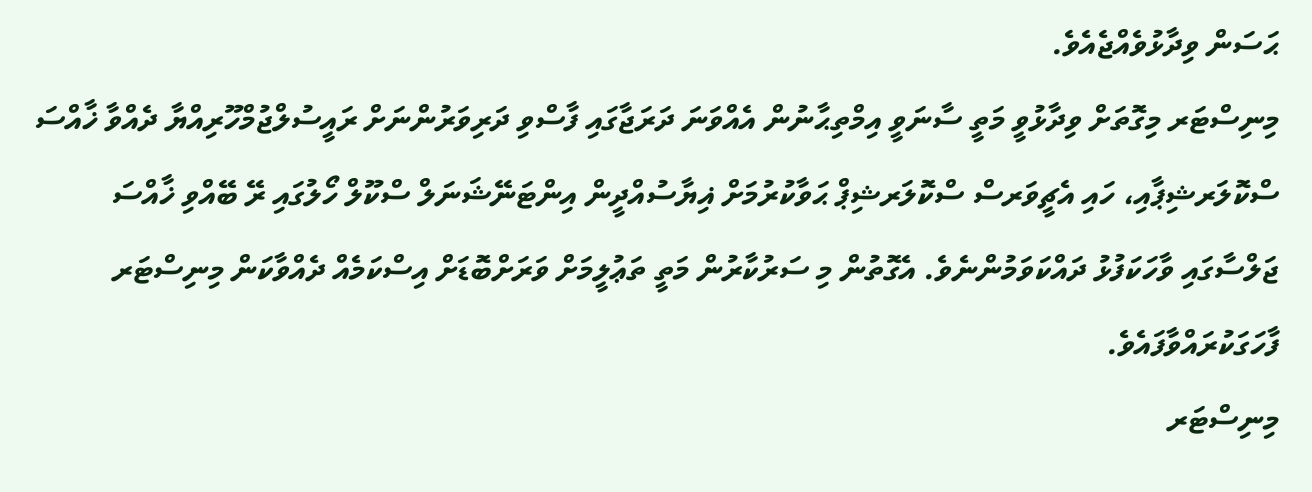ޙަސަން ވިދާޅުވެއްޖެއެވެ.
މިނިސްޓަރ މިގޮތަށް ވިދާޅުވީ މަތީ ސާނަވީ އިމްތިޙާނުން އެއްވަނަ ދަރަޖާގައި ފާސްވި ދަރިވަރުންނަށް ރައީސުލްޖުމްހޫރިއްޔާ ދެއްވާ ޚާއްސަ ސްކޮލަރޝިޕާއި، ހައި އެޗީވަރސް ސްކޮލަރޝިޕް ޙަވާކުރުމަށް ޣިޔާސުއްދީން އިންޓަނޭޝަނަލް ސްކޫލް ހޯލުގައި ރޭ ބޭއްވި ޚާއްސަ ޖަލްސާގައި ވާހަކަފުޅު ދައްކަވަމުންނެވެ. އެގޮތުން މި ސަރުކާރުން މަތީ ތަޢުލީމަށް ވަރަށްބޮޑަށް އިސްކަމެއް ދެއްވާކަން މިނިސްޓަރ ފާހަގަކުރައްވާފައެވެ.
މިނިސްޓަރ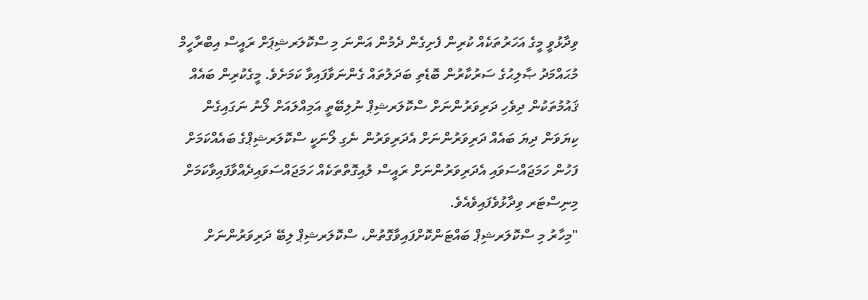ވިދާޅުވީ މީގެ އަހަރުތަކެއް ކުރިން ފެށިގެން ދެމުން އަންނަ މި ސްކޮލަރޝިޕަށް ރައީސް އިބްރާހީމް މުޙައްމަދު ޞާލިޙުގެ ސަރުކާރުން ބޮޑެތި ބަދަލުތައް ގެންނަވާފައިވާ ކަމަށެވެ. މީގެކުރިން ބައެއް ޤައުމުތަކުން ދިވެހި ދަރިވަރުންނަށް ސްކޮލަރޝިޕް ނުލިބޭތީ އަމިއްލައަށް ލޯނު ނަގައިގެން ކިޔަވަން ދިޔަ ބައެއް ދަރިވަރުންނަށް އެދަރިވަރުން ނެގި ލޯނަކީ ސްކޮލަރޝިޕްގެ ބައެއްކަމަށް ފަހުން ހަމަޖައްސަވައި އެދަރިވަރުންނަށް ރައީސް ލުއިގޮތްތަކެއް ހަމަޖައްސަވައިދެއްވާފައިވާކަމަށް މިނިސްޓަރ ވިދާޅުވެފައިވެއެވެ.
"މިހާރު މި ސްކޮލަރޝިޕް ބައްޓަންކޮށްފައިވާގޮތުން، ސްކޮލަރޝިޕް ލިބޭ ދަރިވަރުންނަށް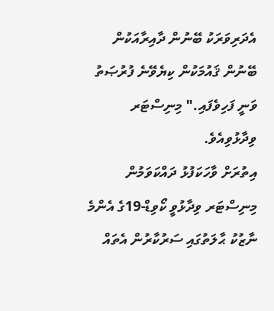އެދަރިވަރަކު ބޭނުން ދާއިރާއަކުން ބޭނުން ޤައުމަކުން ކިޔެވޭނެ ފުރުޞަތު ވަނީ ފަހިވެފައި." މިނިސްޓަރ ވިދާޅުވިއެވެ.
އިތުރަށް ވާހަކަފުޅު ދައްކަވަމުން މިނިސްޓަރ ވިދާޅުވީ ކޯވިޑް-19ގެ އެންމެ ނާޒުކު ޙާލަތުގައި ސަރުކާރުން އެތައް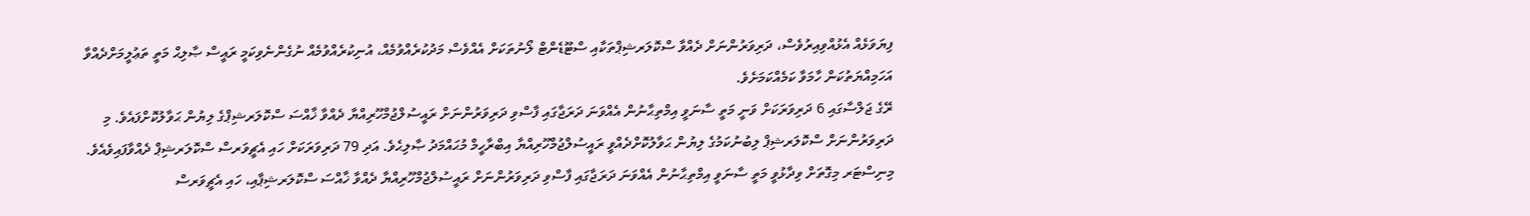ފިޔަވަޅެއް އެޅުއްވިއިރުވެސް، ދަރިވަރުންނަށް ދެއްވާ ސްކޮލަރޝިޕްތަކާއި ސްޓޫޑެންޓް ލޯނުތަކަށް އެއްވެސް މަދުކުރެއްވުމެއް، އުނިކުރެއްވުމެއް ނުގެންނެވިކަމީ ރައީސް ޞާލިޙް މަތީ ތަޢުލީމަށްދެއްވާ އަހަމިއްޔަތުކަން ހާމަވާ ކަމެއްކަމަށެވެ.
ރޭގެ ޖަލްސާގައި 6 ދަރިވަރަކަށް ވަނީ މަތީ ސާނަވީ އިމްތިޙާނުން އެއްވަނަ ދަރަޖާގައި ފާސްވި ދަރިވަރުންނަށް ރައީސުލްޖުމްހޫރިއްޔާ ދެއްވާ ޚާއްސަ ސްކޮލަރޝިޕްގެ ލިޔުން ޙަވާލުކޮށްފައެވެ. މި ދަރިވަރުންނަށް ސްކޮލަރޝިޕް ލިބުނުކަމުގެ ލިޔުން ޙަވާލުކޮށްދެއްވީ ރައީސުލްޖުމްހޫރިއްޔާ އިބްރާހީމް މުޙައްމަދު ޞާލިޙެވެ. އަދި 79 ދަރިވަރަކަށް ހައި އެޗީވަރސް ސްކޮލަރޝިޕް ދެއްވާފައިވެއެވެ.
މިނިސްޓަރ މިގޮތަށް ވިދާޅުވީ މަތީ ސާނަވީ އިމްތިޙާނުން އެއްވަނަ ދަރަޖާގައި ފާސްވި ދަރިވަރުންނަށް ރައީސުލްޖުމްހޫރިއްޔާ ދެއްވާ ޚާއްސަ ސްކޮލަރޝިޕާއި، ހައި އެޗީވަރސް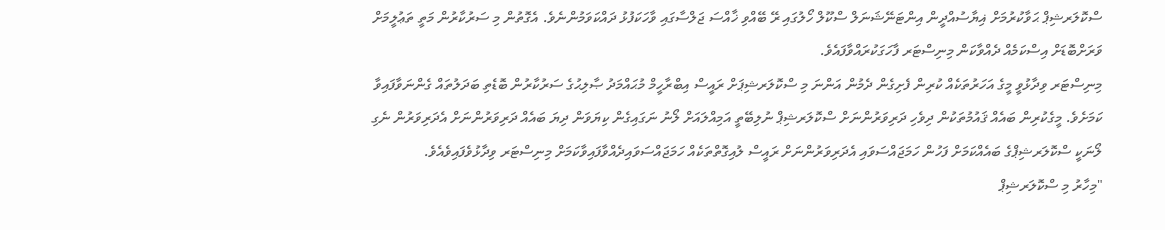ސްކޮލަރޝިޕް ޙަވާކުރުމަށް ޣިޔާސުއްދީން އިންޓަނޭޝަނަލް ސްކޫލް ހޯލުގައި ރޭ ބޭއްވި ޚާއްސަ ޖަލްސާގައި ވާހަކަފުޅު ދައްކަވަމުންނެވެ. އެގޮތުން މި ސަރުކާރުން މަތީ ތަޢުލީމަށް ވަރަށްބޮޑަށް އިސްކަމެއް ދެއްވާކަން މިނިސްޓަރ ފާހަގަކުރައްވާފައެވެ.
މިނިސްޓަރ ވިދާޅުވީ މީގެ އަހަރުތަކެއް ކުރިން ފެށިގެން ދެމުން އަންނަ މި ސްކޮލަރޝިޕަށް ރައީސް އިބްރާހީމް މުޙައްމަދު ޞާލިޙުގެ ސަރުކާރުން ބޮޑެތި ބަދަލުތައް ގެންނަވާފައިވާ ކަމަށެވެ. މީގެކުރިން ބައެއް ޤައުމުތަކުން ދިވެހި ދަރިވަރުންނަށް ސްކޮލަރޝިޕް ނުލިބޭތީ އަމިއްލައަށް ލޯނު ނަގައިގެން ކިޔަވަން ދިޔަ ބައެއް ދަރިވަރުންނަށް އެދަރިވަރުން ނެގި ލޯނަކީ ސްކޮލަރޝިޕްގެ ބައެއްކަމަށް ފަހުން ހަމަޖައްސަވައި އެދަރިވަރުންނަށް ރައީސް ލުއިގޮތްތަކެއް ހަމަޖައްސަވައިދެއްވާފައިވާކަމަށް މިނިސްޓަރ ވިދާޅުވެފައިވެއެވެ.
"މިހާރު މި ސްކޮލަރޝިޕް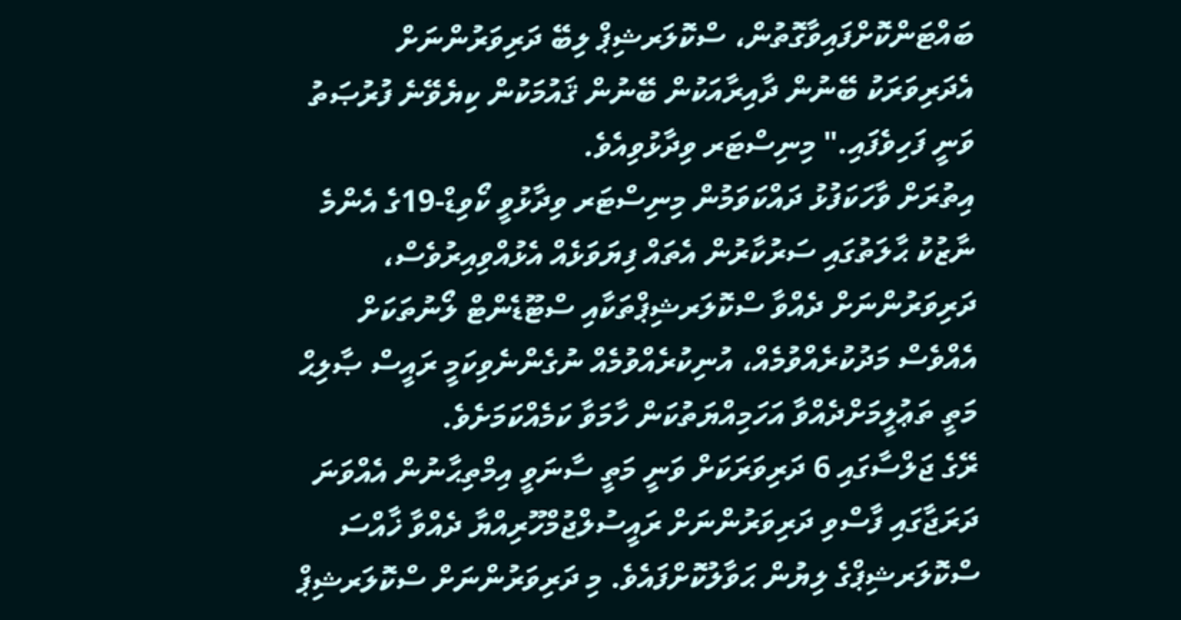ބައްޓަންކޮށްފައިވާގޮތުން، ސްކޮލަރޝިޕް ލިބޭ ދަރިވަރުންނަށް އެދަރިވަރަކު ބޭނުން ދާއިރާއަކުން ބޭނުން ޤައުމަކުން ކިޔެވޭނެ ފުރުޞަތު ވަނީ ފަހިވެފައި." މިނިސްޓަރ ވިދާޅުވިއެވެ.
އިތުރަށް ވާހަކަފުޅު ދައްކަވަމުން މިނިސްޓަރ ވިދާޅުވީ ކޯވިޑް-19ގެ އެންމެ ނާޒުކު ޙާލަތުގައި ސަރުކާރުން އެތައް ފިޔަވަޅެއް އެޅުއްވިއިރުވެސް، ދަރިވަރުންނަށް ދެއްވާ ސްކޮލަރޝިޕްތަކާއި ސްޓޫޑެންޓް ލޯނުތަކަށް އެއްވެސް މަދުކުރެއްވުމެއް، އުނިކުރެއްވުމެއް ނުގެންނެވިކަމީ ރައީސް ޞާލިޙް މަތީ ތަޢުލީމަށްދެއްވާ އަހަމިއްޔަތުކަން ހާމަވާ ކަމެއްކަމަށެވެ.
ރޭގެ ޖަލްސާގައި 6 ދަރިވަރަކަށް ވަނީ މަތީ ސާނަވީ އިމްތިޙާނުން އެއްވަނަ ދަރަޖާގައި ފާސްވި ދަރިވަރުންނަށް ރައީސުލްޖުމްހޫރިއްޔާ ދެއްވާ ޚާއްސަ ސްކޮލަރޝިޕްގެ ލިޔުން ޙަވާލުކޮށްފައެވެ. މި ދަރިވަރުންނަށް ސްކޮލަރޝިޕް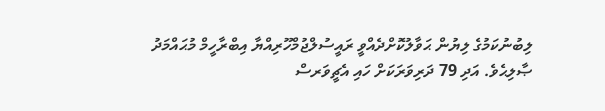ލިބުނުކަމުގެ ލިޔުން ޙަވާލުކޮށްދެއްވީ ރައީސުލްޖުމްހޫރިއްޔާ އިބްރާހީމް މުޙައްމަދު ޞާލިޙެވެ. އަދި 79 ދަރިވަރަކަށް ހައި އެޗީވަރސް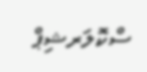ސްކޮލަރޝިޕް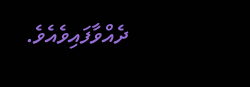ދެއްވާފައިވެއެވެ.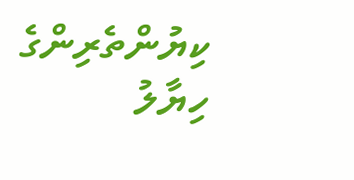ކިޔުންތެރިންގެ ހިޔާލު